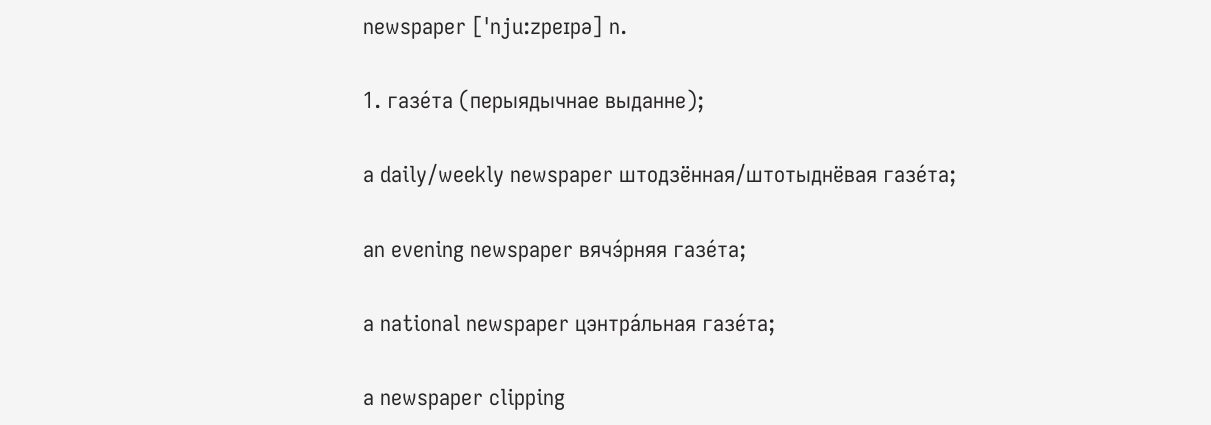newspaper [ˈnju:zpeɪpə] n.

1. газе́та (перыядычнае выданне);

a daily/weekly newspaper штодзённая/штотыднёвая газе́та;

an evening newspaper вячэ́рняя газе́та;

a national newspaper цэнтра́льная газе́та;

a newspaper clipping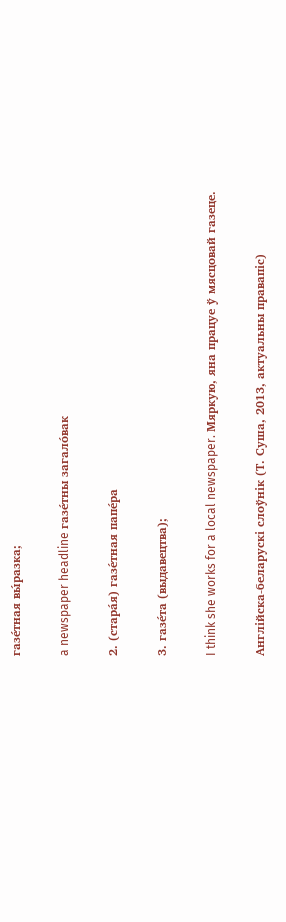газе́тная вы́разка;

a newspaper headline газе́тны загало́вак

2. (стара́я) газе́тная папе́ра

3. газе́та (выдавецтва);

I think she works for a local newspaper. Мяркую, яна працуе ў мясцовай газеце.

Англійска-беларускі слоўнік (Т. Суша, 2013, актуальны правапіс)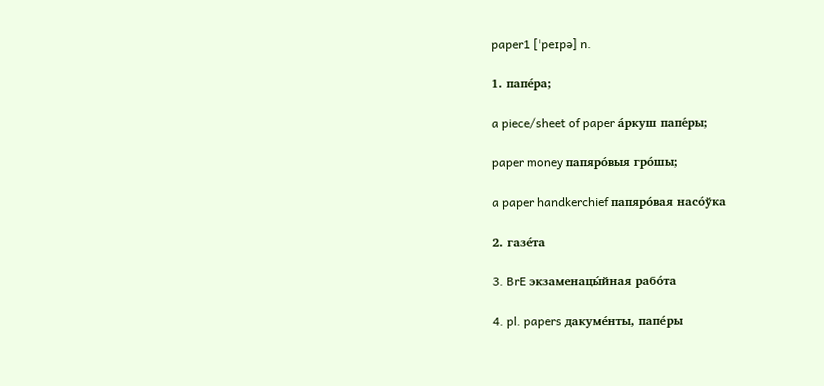paper1 [ˈpeɪpə] n.

1. папе́ра;

a piece/sheet of paper а́ркуш папе́ры;

paper money папяро́выя гро́шы;

a paper handkerchief папяро́вая насо́ўка

2. газе́та

3. BrE экзаменацы́йная рабо́та

4. pl. papers дакуме́нты, папе́ры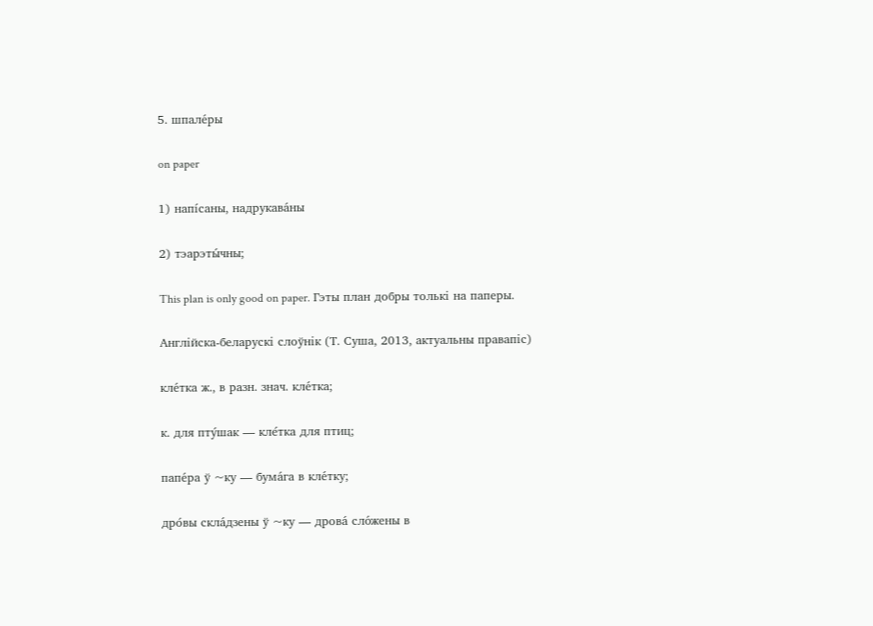5. шпале́ры

on paper

1) напі́саны, надрукава́ны

2) тэарэты́чны;

This plan is only good on paper. Гэты план добры толькі на паперы.

Англійска-беларускі слоўнік (Т. Суша, 2013, актуальны правапіс)

кле́тка ж., в разн. знач. кле́тка;

к. для пту́шак — кле́тка для птиц;

папе́ра ў ~ку — бума́га в кле́тку;

дро́вы скла́дзены ў ~ку — дрова́ сло́жены в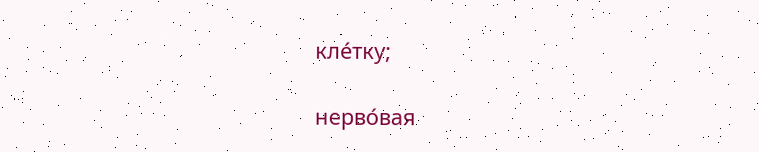кле́тку;

нерво́вая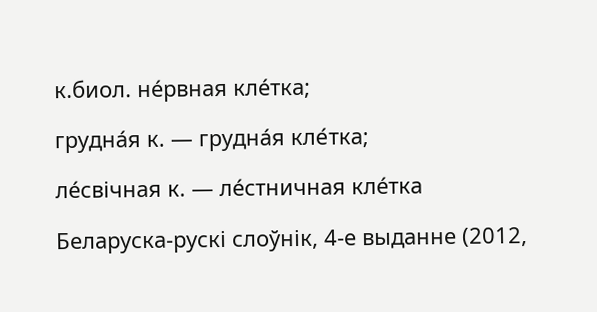к.биол. не́рвная кле́тка;

грудна́я к. — грудна́я кле́тка;

ле́свічная к. — ле́стничная кле́тка

Беларуска-рускі слоўнік, 4-е выданне (2012,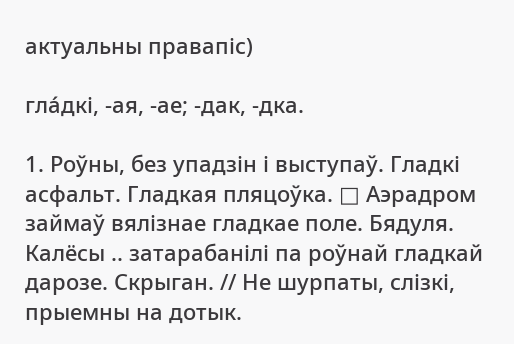актуальны правапіс)

гла́дкі, ‑ая, ‑ае; ‑дак, ‑дка.

1. Роўны, без упадзін і выступаў. Гладкі асфальт. Гладкая пляцоўка. □ Аэрадром займаў вялізнае гладкае поле. Бядуля. Калёсы .. затарабанілі па роўнай гладкай дарозе. Скрыган. // Не шурпаты, слізкі, прыемны на дотык.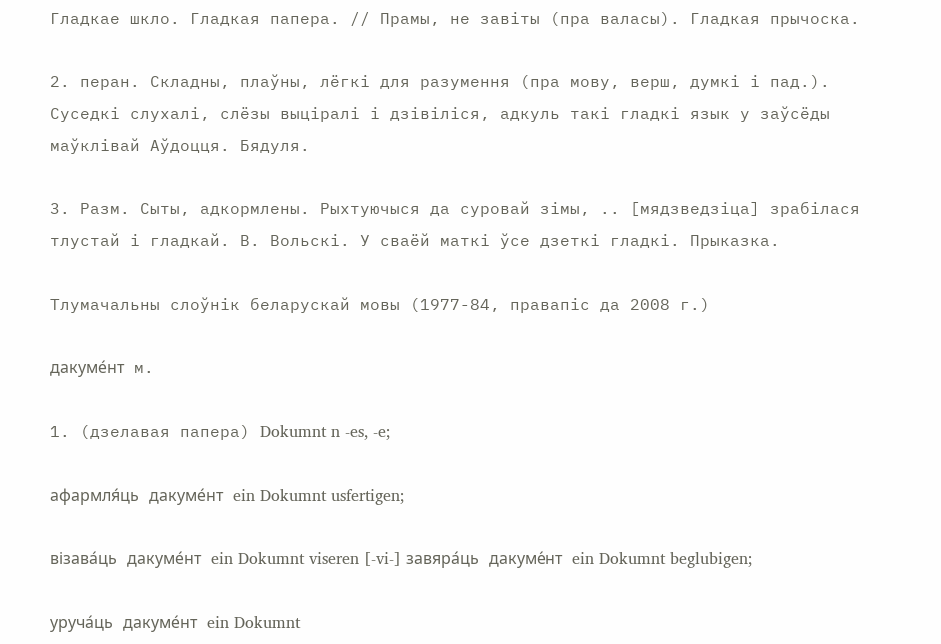Гладкае шкло. Гладкая папера. // Прамы, не завіты (пра валасы). Гладкая прычоска.

2. перан. Складны, плаўны, лёгкі для разумення (пра мову, верш, думкі і пад.). Суседкі слухалі, слёзы выціралі і дзівіліся, адкуль такі гладкі язык у заўсёды маўклівай Аўдоцця. Бядуля.

3. Разм. Сыты, адкормлены. Рыхтуючыся да суровай зімы, .. [мядзведзіца] зрабілася тлустай і гладкай. В. Вольскі. У сваёй маткі ўсе дзеткі гладкі. Прыказка.

Тлумачальны слоўнік беларускай мовы (1977-84, правапіс да 2008 г.)

дакуме́нт м.

1. (дзелавая папера) Dokumnt n -es, -e;

афармля́ць дакуме́нт ein Dokumnt usfertigen;

візава́ць дакуме́нт ein Dokumnt viseren [-vi-] завяра́ць дакуме́нт ein Dokumnt beglubigen;

уруча́ць дакуме́нт ein Dokumnt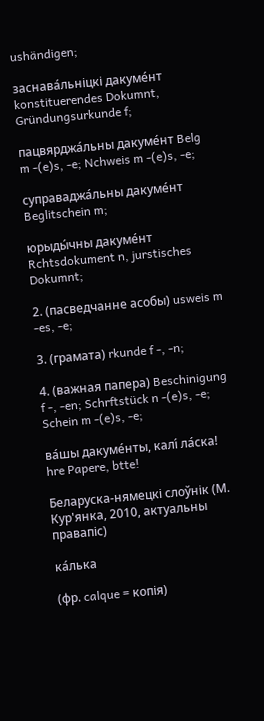ushändigen;

заснава́льніцкі дакуме́нт konstituerendes Dokumnt, Gründungsurkunde f;

пацвярджа́льны дакуме́нт Belg m -(e)s, -e; Nchweis m -(e)s, -e;

суправаджа́льны дакуме́нт Beglitschein m;

юрыды́чны дакуме́нт Rchtsdokument n, jurstisches Dokumnt;

2. (пасведчанне асобы) usweis m -es, -e;

3. (грамата) rkunde f -, -n;

4. (важная папера) Beschinigung f -, -en; Schrftstück n -(e)s, -e; Schein m -(e)s, -e;

ва́шы дакуме́нты, калі́ ла́ска! hre Papere, btte!

Беларуска-нямецкі слоўнік (М. Кур'янка, 2010, актуальны правапіс)

ка́лька

(фр. calque = копія)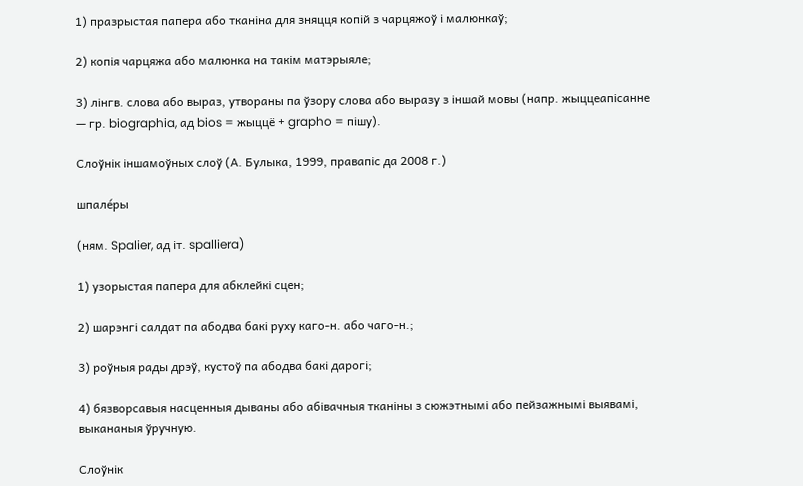1) празрыстая папера або тканіна для зняцця копій з чарцяжоў і малюнкаў;

2) копія чарцяжа або малюнка на такім матэрыяле;

3) лінгв. слова або выраз, утвораны па ўзору слова або выразу з іншай мовы (напр. жыццеапісанне — гр. biographia, ад bios = жыццё + grapho = пішу).

Слоўнік іншамоўных слоў (А. Булыка, 1999, правапіс да 2008 г.)

шпале́ры

(ням. Spalier, ад іт. spalliera)

1) узорыстая папера для абклейкі сцен;

2) шарэнгі салдат па абодва бакі руху каго-н. або чаго-н.;

3) роўныя рады дрэў, кустоў па абодва бакі дарогі;

4) бязворсавыя насценныя дываны або абівачныя тканіны з сюжэтнымі або пейзажнымі выявамі, выкананыя ўручную.

Слоўнік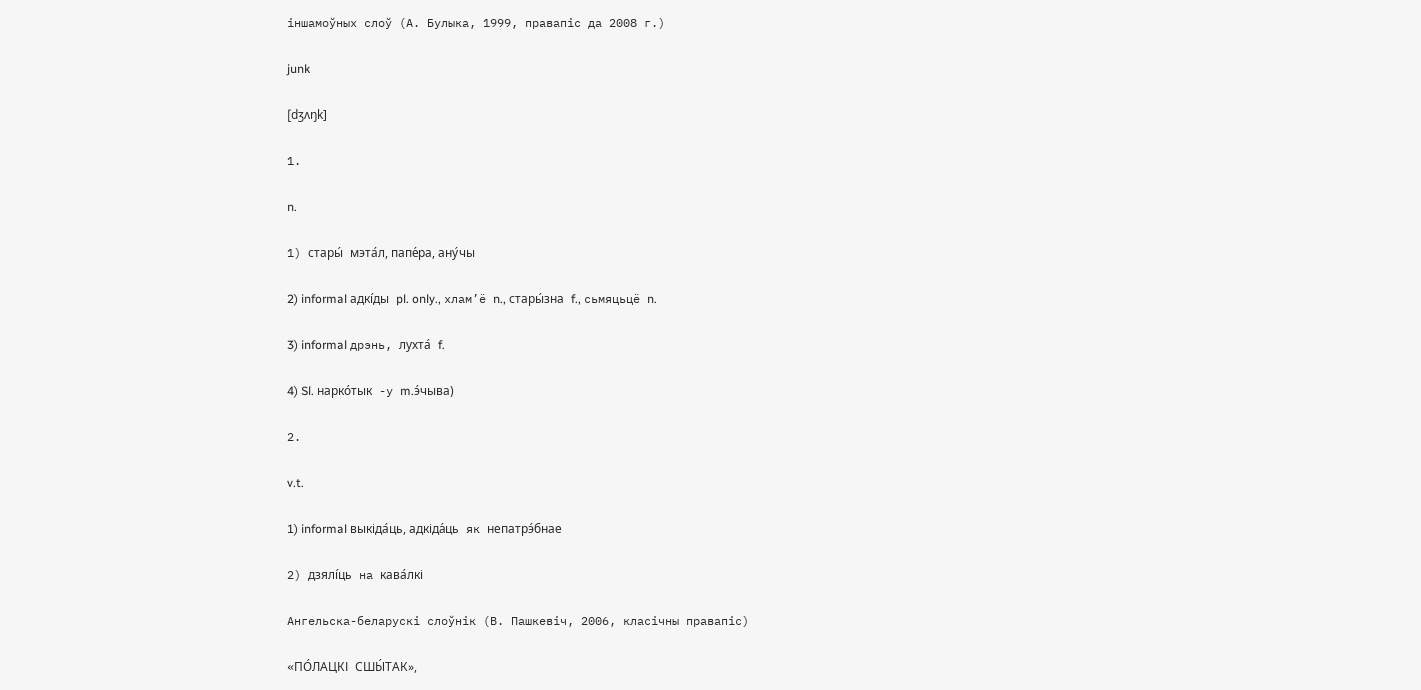іншамоўных слоў (А. Булыка, 1999, правапіс да 2008 г.)

junk

[dʒʌŋk]

1.

n.

1) стары́ мэта́л, папе́ра, ану́чы

2) informal адкі́ды pl. only., хлам’ё n., стары́зна f., сьмяцьцё n.

3) informal дрэнь, лухта́ f.

4) Sl. нарко́тык -у m.э́чыва)

2.

v.t.

1) informal выкіда́ць, адкіда́ць як непатрэ́бнае

2) дзялі́ць на кава́лкі

Ангельска-беларускі слоўнік (В. Пашкевіч, 2006, класічны правапіс)

«ПО́ЛАЦКІ СШЫ́ТАК»,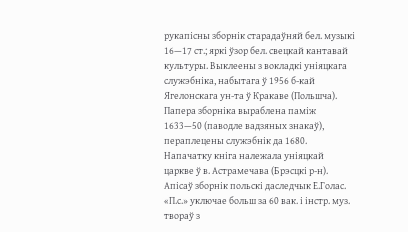рукапісны зборнік старадаўняй бел. музыкі 16—17 ст.; яркі ўзор бел. свецкай кантавай культуры. Выклеены з вокладкі уніяцкага служэбніка, набытага ў 1956 б-кай Ягелонскага ун-та ў Кракаве (Польшча). Папера зборніка выраблена паміж 1633—50 (паводле вадзяных знакаў), пераплецены служэбнік да 1680. Напачатку кніга належала уніяцкай царкве ў в. Астрамечава (Брэсцкі р-н). Апісаў зборнік польскі даследчык Е.Голас. «П.с.» уключае больш за 60 вак. і інстр. муз. твораў з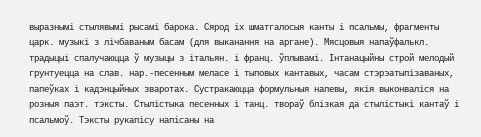выразнымі стылявымі рысамі барока. Сярод іх шматгалосыя канты і псальмы, фрагменты царк. музыкі з лічбаваным басам (для выканання на аргане). Мясцовыя напаўфалькл. традыцыі спалучаюцца ў музыцы з італьян. і франц. ўплывамі. Інтанацыйны строй мелодый грунтуецца на слав. нар.-песенным меласе і тыповых кантавых, часам стэрэатыпізаваных, папеўках і кадэнцыйных зваротах. Сустракаюцца формульныя напевы, якія выконваліся на розныя паэт. тэксты. Стылістыка песенных і танц. твораў блізкая да стылістыкі кантаў і псальмоў. Тэксты рукапісу напісаны на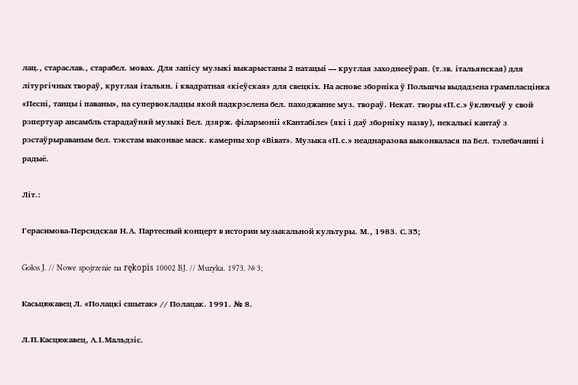лац., стараслав., старабел. мовах. Для запісу музыкі выкарыстаны 2 натацыі — круглая заходнееўрап. (т.зв. італьянская) для літургічных твораў, круглая італьян. і квадратная «кіеўская» для свецкіх. На аснове зборніка ў Польшчы выдадзена грампласцінка «Песні, танцы і паваны», на супервокладцы якой падкрэслена бел. паходжанне муз. твораў. Некат. творы «П.с.» ўключыў у свой рэпертуар ансамбль старадаўняй музыкі Бел. дзярж. філармоніі «Кантабіле» (які і даў зборніку назву), некалькі кантаў з рэстаўрыраваным бел. тэкстам выконвае маск. камерны хор «Віват». Музыка «П.с.» неаднаразова выконвалася па Бел. тэлебачанні і радыё.

Літ.:

Герасимова-Персидская Н.А. Партесный концерт в истории музыкальной культуры. М., 1983. С.35;

Gołos J. // Nowe spojrzenie na rękopis 10002 BJ. // Muzyka. 1973. № 3;

Касьцюкавец Л. «Полацкі сшытак» // Полацак. 1991. № 8.

Л.П.Касцюкавец, А.І.Мальдзіс.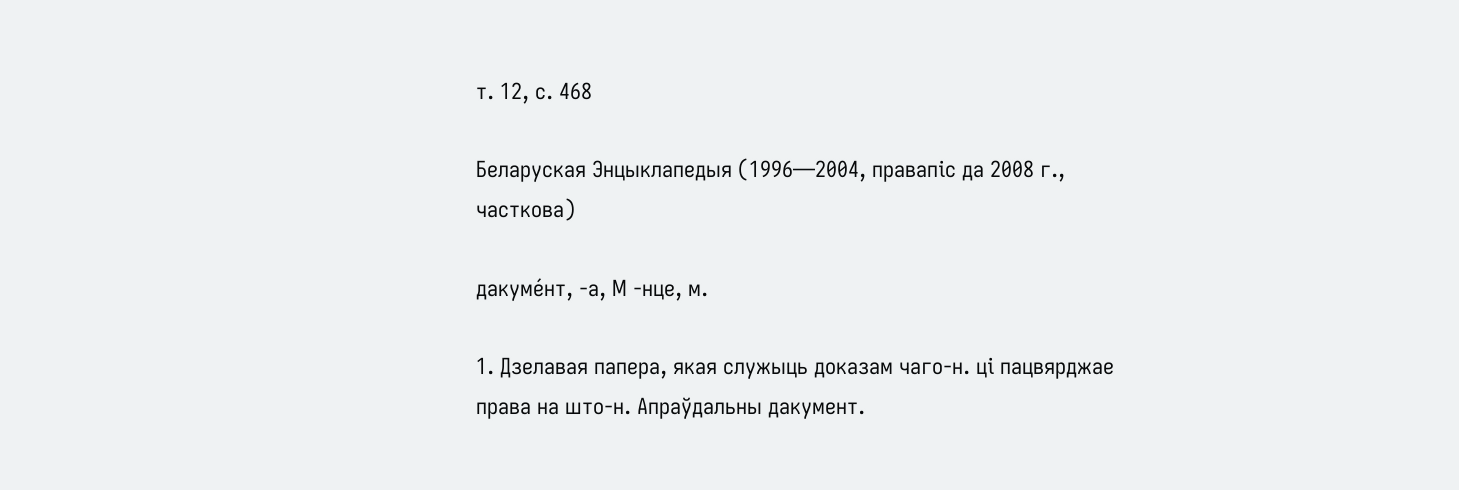т. 12, с. 468

Беларуская Энцыклапедыя (1996—2004, правапіс да 2008 г., часткова)

дакуме́нт, ‑а, М ‑нце, м.

1. Дзелавая папера, якая служыць доказам чаго‑н. ці пацвярджае права на што‑н. Апраўдальны дакумент.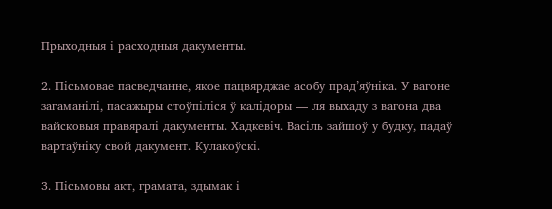Прыходныя і расходныя дакументы.

2. Пісьмовае пасведчанне, якое пацвярджае асобу прад’яўніка. У вагоне загаманілі, пасажыры стоўпіліся ў калідоры — ля выхаду з вагона два вайсковыя правяралі дакументы. Хадкевіч. Васіль зайшоў у будку, падаў вартаўніку свой дакумент. Кулакоўскі.

3. Пісьмовы акт, грамата, здымак і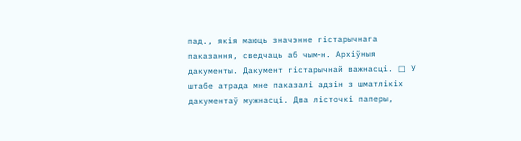пад., якія маюць значэнне гістарычнага паказання, сведчаць аб чым‑н. Архіўныя дакументы. Дакумент гістарычнай важнасці. □ У штабе атрада мне паказалі адзін з шматлікіх дакументаў мужнасці. Два лісточкі паперы,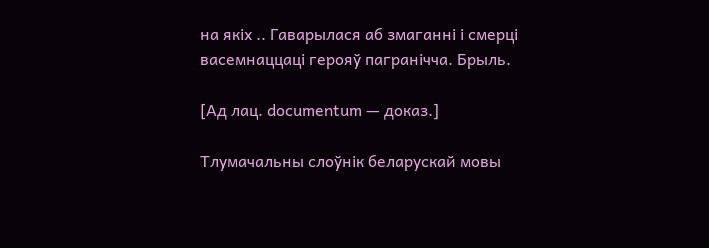на якіх .. Гаварылася аб змаганні і смерці васемнаццаці герояў пагранічча. Брыль.

[Ад лац. documentum — доказ.]

Тлумачальны слоўнік беларускай мовы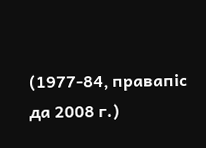(1977-84, правапіс да 2008 г.)